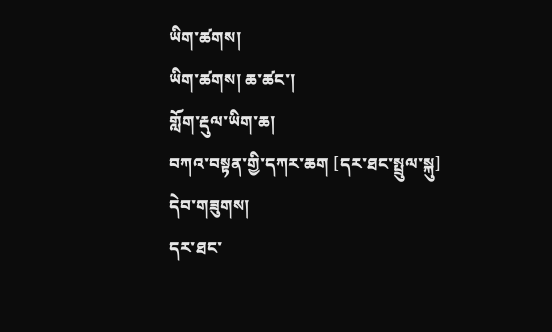ཡིག་ཚགས།
ཡིག་ཚགས། ཆ་ཚང་།
གློག་རྡུལ་ཡིག་ཆ།
བཀའ་བསྟན་གྱི་དཀར་ཆག [དར་ཐང་སྤྲུལ་སྐུ]
དེབ་གཟུགས།
དར་ཐང་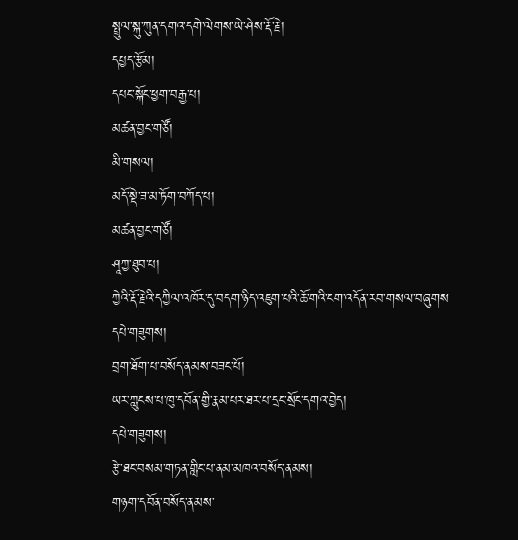སྤྲུལ་སྐུ་ཀུན་དགའ་དགེ་ལེགས་ཡེ་ཤེས་རྡོ་རྗེ།
དཔྱད་རྩོམ།
དཔང་སྐོང་ཕྱག་བརྒྱ་པ།
མཚན་བྱང་གཙོ།
མི་གསལ།
མདོ་སྡེ་ཟ་མ་ཏོག་བཀོད་པ།
མཚན་བྱང་གཙོ།
ཤཱཀྱ་ཐུབ་པ།
ཀྱེའི་རྡོ་རྗེའི་དཀྱིལ་འཁོར་དུ་བདག་ཉིད་འཇུག་པའི་ཆོ་གའི་ངག་འདོན་རབ་གསལ་བཞུགས
དཔེ་གཟུགས།
བྲག་ཐོག་པ་བསོད་ནམས་བཟང་པོ།
ཡར་ཀླུངས་པ་ཁུ་དབོན་གྱི་རྣམ་པར་ཐར་པ་དྲང་སྲོང་དགའ་བྱེད།
དཔེ་གཟུགས།
རྩེ་ཐང་བསམ་གཏན་གླིང་པ་ནམ་མཁའ་བསོད་ནམས།
གཉག་དབོན་བསོད་ནམས་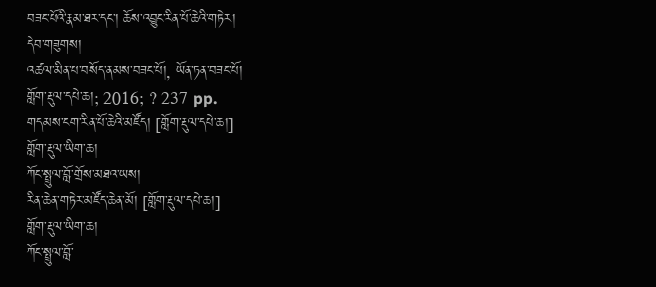བཟང་པོའི་རྣམ་ཐར་དང་། ཆོས་འབྱུང་རིན་པོ་ཆེའི་གཏེར།
དེབ་གཟུགས།
འཚལ་མིན་པ་བསོད་ནམས་བཟང་པོ།, ཡོན་ཏན་བཟང་པོ།
གློག་རྡུལ་དཔེ་ཆ།; 2016; ? 237 pp.
གདམས་ངག་རིན་པོ་ཆེའི་མཛོད། [གློག་རྡུལ་དཔེ་ཆ།]
གློག་རྡུལ་ཡིག་ཆ།
ཀོང་སྤྲུལ་བློ་གྲོས་མཐའ་ཡས།
རིན་ཆེན་གཏེར་མཛོད་ཆེན་མོ། [གློག་རྡུལ་དཔེ་ཆ།]
གློག་རྡུལ་ཡིག་ཆ།
ཀོང་སྤྲུལ་བློ་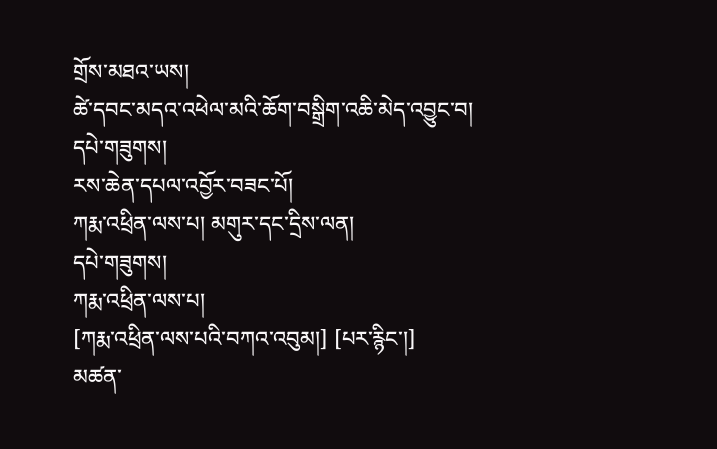གྲོས་མཐའ་ཡས།
ཚེ་དབང་མདའ་འཕེལ་མའི་ཆོག་བསྒྲིག་འཆི་མེད་འབྱུང་བ།
དཔེ་གཟུགས།
རས་ཆེན་དཔལ་འབྱོར་བཟང་པོ།
ཀརྨ་འཕྲིན་ལས་པ། མགུར་དང་དྲིས་ལན།
དཔེ་གཟུགས།
ཀརྨ་འཕྲིན་ལས་པ།
[ཀརྨ་འཕྲིན་ལས་པའི་བཀའ་འབུམ།] [པར་རྙིང་།]
མཚན་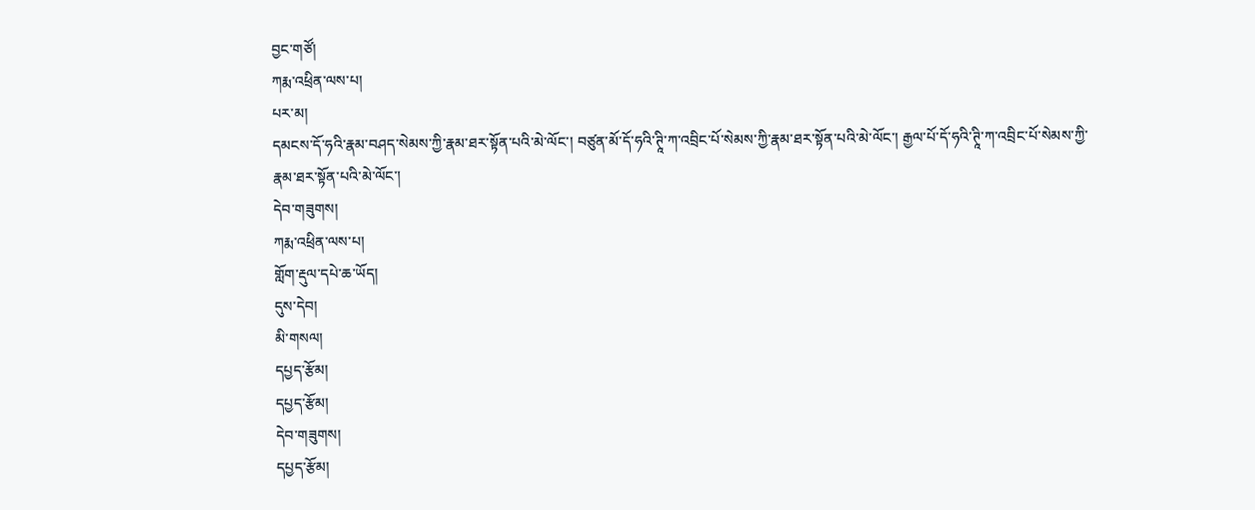བྱང་གཙོ།
ཀརྨ་འཕྲིན་ལས་པ།
པར་མ།
དམངས་དོ་ཧའི་རྣམ་བཤད་སེམས་ཀྱི་རྣམ་ཐར་སྟོན་པའི་མེ་ལོང་། བཙུན་མོ་དོ་ཧའི་ཊཱི་ཀ་འབྲིང་པོ་སེམས་ཀྱི་རྣམ་ཐར་སྟོན་པའི་མེ་ལོང་། རྒྱལ་པོ་དོ་ཧའི་ཊཱི་ཀ་འབྲིང་པོ་སེམས་ཀྱི་རྣམ་ཐར་སྟོན་པའི་མེ་ལོང་།
དེབ་གཟུགས།
ཀརྨ་འཕྲིན་ལས་པ།
གློག་རྡུལ་དཔེ་ཆ་ཡོད།
དུས་དེབ།
མི་གསལ།
དཔྱད་རྩོམ།
དཔྱད་རྩོམ།
དེབ་གཟུགས།
དཔྱད་རྩོམ།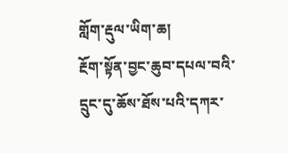གློག་རྡུལ་ཡིག་ཆ།
རྔོག་སྟོན་བྱང་ཆུབ་དཔལ་བའི་དྲུང་དུ་ཆོས་ཐོས་པའི་དཀར་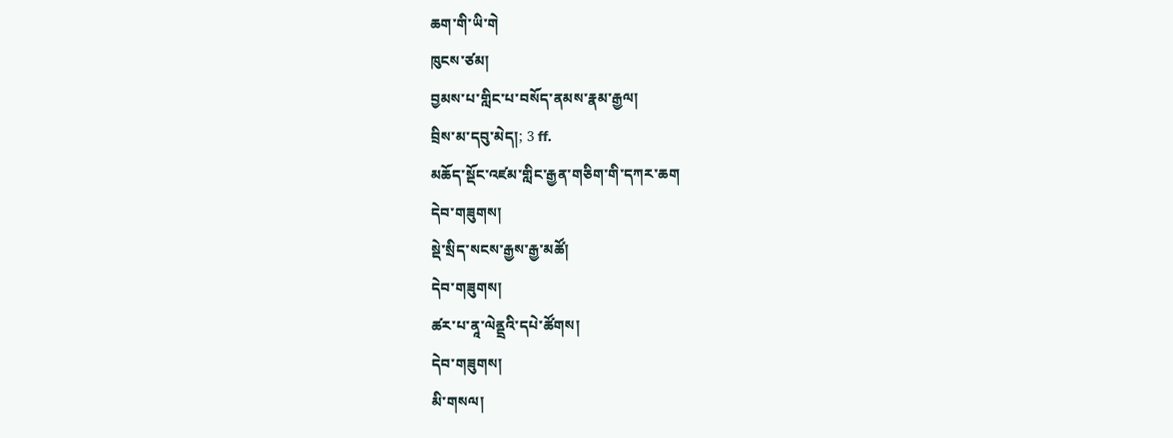ཆག་གི་ཡི་གེ
ཁུངས་ཙམ།
བྱམས་པ་གླིང་པ་བསོད་ནམས་རྣམ་རྒྱལ།
བྲིས་མ་དབུ་མེད།; 3 ff.
མཆོད་སྡོང་འཛམ་གླིང་རྒྱན་གཅིག་གི་དཀར་ཆག
དེབ་གཟུགས།
སྡེ་སྲིད་སངས་རྒྱས་རྒྱ་མཚོ།
དེབ་གཟུགས།
ཚར་པ་ནཱ་ལེནྡྲའི་དཔེ་ཚོགས།
དེབ་གཟུགས།
མི་གསལ།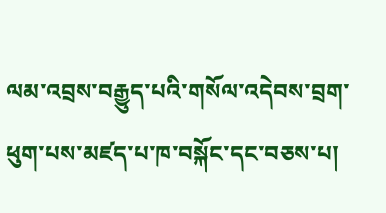ལམ་འབྲས་བརྒྱུད་པའི་གསོལ་འདེབས་བྲག་ཕུག་པས་མཛད་པ་ཁ་བསྐོང་དང་བཅས་པ།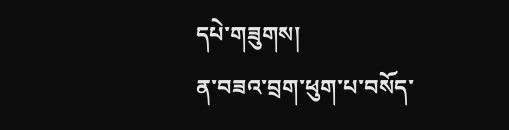དཔེ་གཟུགས།
ན་བཟའ་བྲག་ཕུག་པ་བསོད་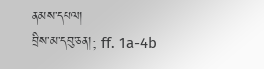ནམས་དཔལ།
བྲིས་མ་དབུ་ཅན།; ff. 1a-4b